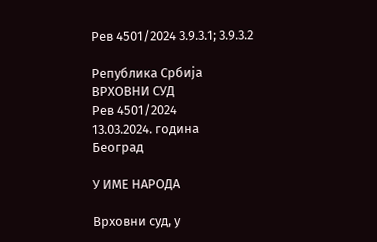Рев 4501/2024 3.9.3.1; 3.9.3.2

Република Србија
ВРХОВНИ СУД
Рев 4501/2024
13.03.2024. година
Београд

У ИМЕ НАРОДА

Врховни суд, у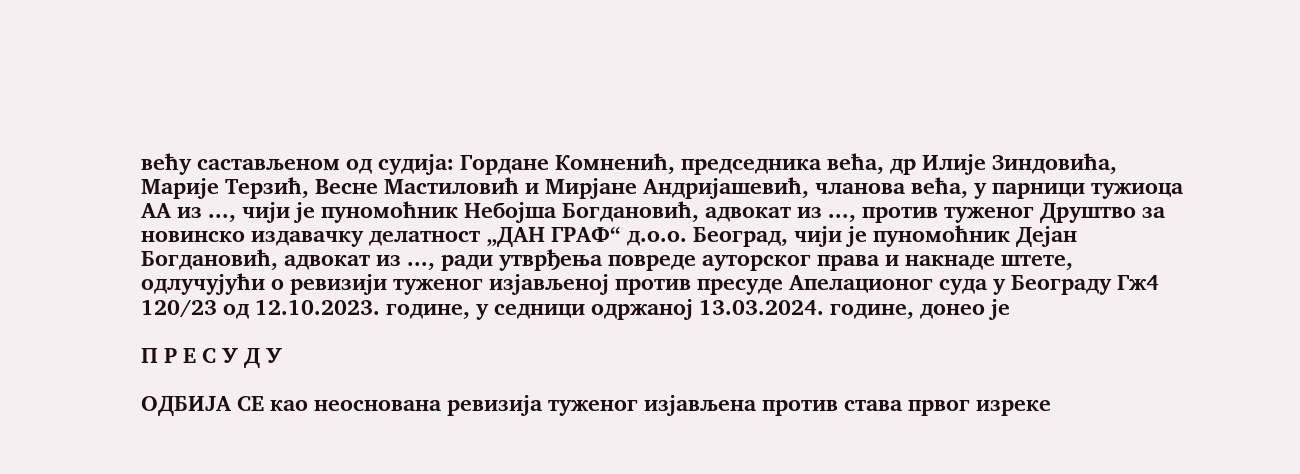већу састављеном од судија: Гордане Комненић, председника већа, др Илије Зиндовића, Марије Терзић, Весне Мастиловић и Мирјане Андријашевић, чланова већа, у парници тужиоца АА из ..., чији је пуномоћник Небојша Богдановић, адвокат из ..., против туженог Друштво за новинско издавачку делатност „ДАН ГРАФ“ д.о.о. Београд, чији је пуномоћник Дејан Богдановић, адвокат из ..., ради утврђења повреде ауторског права и накнаде штете, одлучујући о ревизији туженог изјављеној против пресуде Апелационог суда у Београду Гж4 120/23 од 12.10.2023. године, у седници oдржаној 13.03.2024. године, донео је

П Р Е С У Д У

ОДБИЈА СЕ као неоснована ревизија туженог изјављена против става првог изреке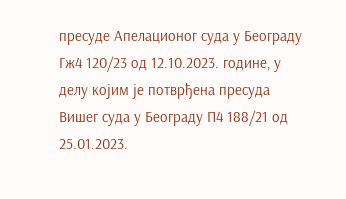пресуде Апелационог суда у Београду Гж4 120/23 од 12.10.2023. године, у делу којим је потврђена пресуда Вишег суда у Београду П4 188/21 од 25.01.2023.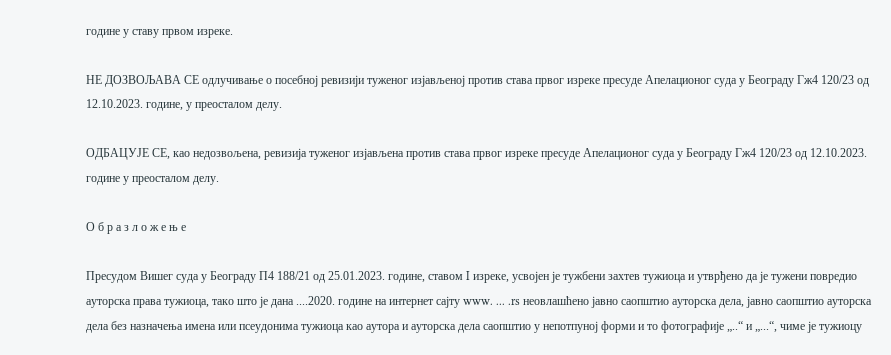године у ставу првом изреке.

НЕ ДОЗВОЉАВА СЕ одлучивање о посебној ревизији туженог изјављеној против става првог изреке пресуде Апелационог суда у Београду Гж4 120/23 од 12.10.2023. године, у преосталом делу.

ОДБАЦУЈЕ СЕ, као недозвољена, ревизија туженог изјављена против става првог изреке пресуде Апелационог суда у Београду Гж4 120/23 од 12.10.2023. године у преосталом делу.

О б р а з л о ж е њ е

Пресудом Вишег суда у Београду П4 188/21 од 25.01.2023. године, ставом I изреке, усвојен је тужбени захтев тужиоца и утврђено да је тужени повредио ауторска права тужиоца, тако што је дана ....2020. године на интернет сајту www. ... .rs неовлашћено јавно саопштио ауторска дела, јавно саопштио ауторска дела без назначења имена или псеудонима тужиоца као аутора и ауторска дела саопштио у непотпуној форми и то фотографије „..“ и „...“, чиме је тужиоцу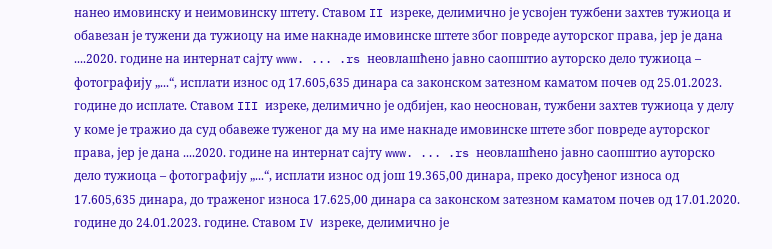нанео имовинску и неимовинску штету. Ставом II изреке, делимично је усвојен тужбени захтев тужиоца и обавезан је тужени да тужиоцу на име накнаде имовинске штете због повреде ауторског права, јер је дана ....2020. године на интернат сајту www. ... .rs неовлашћено јавно саопштио ауторско дело тужиоца – фотографију „...“, исплати износ од 17.605,635 динара са законском затезном каматом почев од 25.01.2023. године до исплате. Ставом III изреке, делимично је одбијен, као неоснован, тужбени захтев тужиоца у делу у коме је тражио да суд обавеже туженог да му на име накнаде имовинске штете због повреде ауторског права, јер је дана ....2020. године на интернат сајту www. ... .rs неовлашћено јавно саопштио ауторско дело тужиоца – фотографију „...“, исплати износ од још 19.365,00 динара, преко досуђеног износа од 17.605,635 динара, до траженог износа 17.625,00 динара са законском затезном каматом почев од 17.01.2020. године до 24.01.2023. године. Ставом IV изреке, делимично је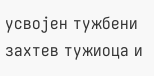усвојен тужбени захтев тужиоца и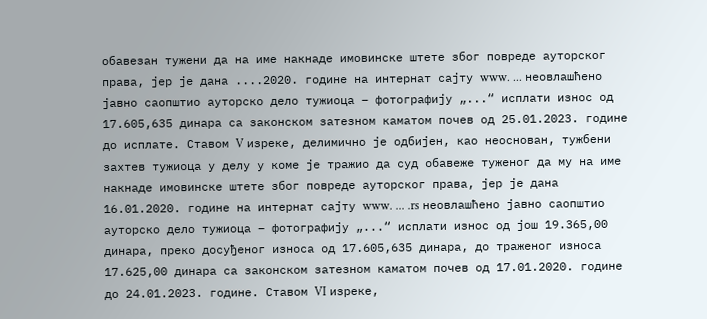обавезан тужени да на име накнаде имовинске штете због повреде ауторског права, јер је дана ....2020. године на интернат сајту www. ... неовлашћено јавно саопштио ауторско дело тужиоца – фотографију „...“ исплати износ од 17.605,635 динара са законском затезном каматом почев од 25.01.2023. године до исплате. Ставом V изреке, делимично је одбијен, као неоснован, тужбени захтев тужиоца у делу у коме је тражио да суд обавеже туженог да му на име накнаде имовинске штете због повреде ауторског права, јер је дана 16.01.2020. године на интернат сајту www. ... .rs неовлашћено јавно саопштио ауторско дело тужиоца – фотографију „...“ исплати износ од још 19.365,00 динара, преко досуђеног износа од 17.605,635 динара, до траженог износа 17.625,00 динара са законском затезном каматом почев од 17.01.2020. године до 24.01.2023. године. Ставом VI изреке,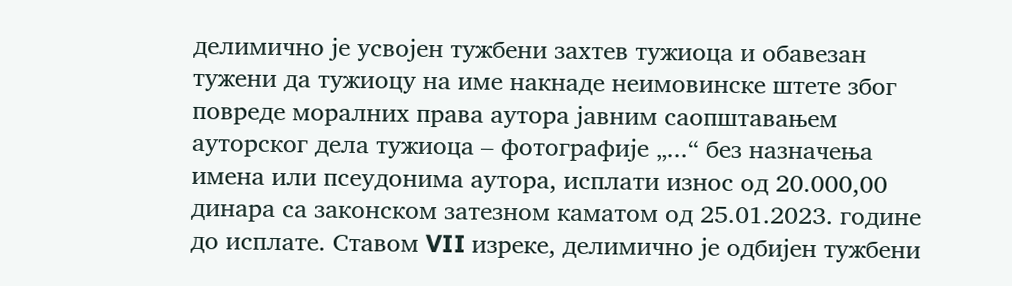делимично је усвојен тужбени захтев тужиоца и обавезан тужени да тужиоцу на име накнаде неимовинске штете због повреде моралних права аутора јавним саопштавањем ауторског дела тужиоца – фотографије „...“ без назначења имена или псеудонима аутора, исплати износ од 20.000,00 динара са законском затезном каматом од 25.01.2023. године до исплате. Ставом VII изреке, делимично је одбијен тужбени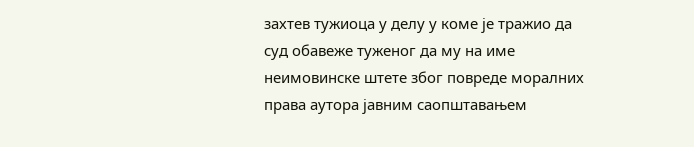захтев тужиоца у делу у коме је тражио да суд обавеже туженог да му на име неимовинске штете због повреде моралних права аутора јавним саопштавањем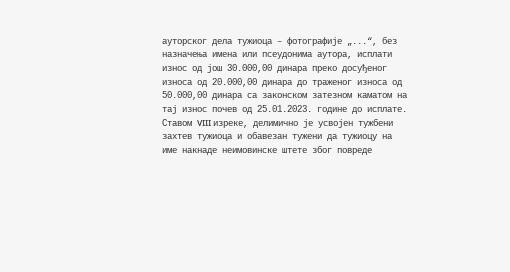ауторског дела тужиоца – фотографије „...“, без назначења имена или псеудонима аутора, исплати износ од још 30.000,00 динара преко досуђеног износа од 20.000,00 динара до траженог износа од 50.000,00 динара са законском затезном каматом на тај износ почев од 25.01.2023. године до исплате. Ставом VIII изреке, делимично је усвојен тужбени захтев тужиоца и обавезан тужени да тужиоцу на име накнаде неимовинске штете због повреде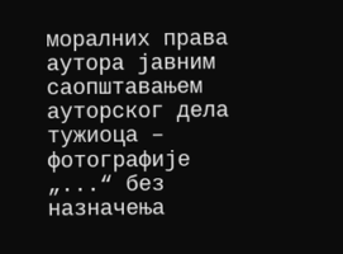моралних права аутора јавним саопштавањем ауторског дела тужиоца – фотографије „...“ без назначења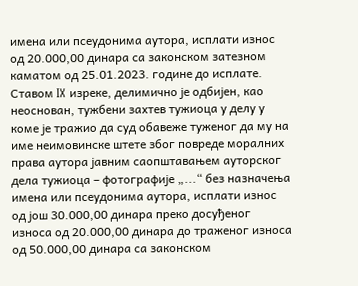имена или псеудонима аутора, исплати износ од 20.000,00 динара са законском затезном каматом од 25.01.2023. године до исплате. Ставом IX изреке, делимично је одбијен, као неоснован, тужбени захтев тужиоца у делу у коме је тражио да суд обавеже туженог да му на име неимовинске штете због повреде моралних права аутора јавним саопштавањем ауторског дела тужиоца – фотографије „...“ без назначења имена или псеудонима аутора, исплати износ од још 30.000,00 динара преко досуђеног износа од 20.000,00 динара до траженог износа од 50.000,00 динара са законском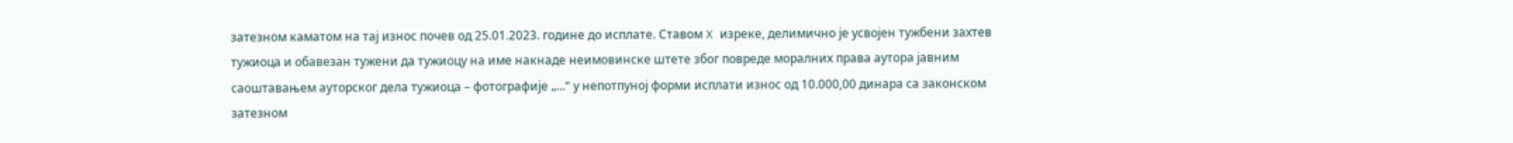затезном каматом на тај износ почев од 25.01.2023. године до исплате. Ставом X изреке, делимично је усвојен тужбени захтев тужиоца и обавезан тужени да тужиоцу на име накнаде неимовинске штете због повреде моралних права аутора јавним саоштавањем ауторског дела тужиоца – фотографије „...“ у непотпуној форми исплати износ од 10.000,00 динара са законском затезном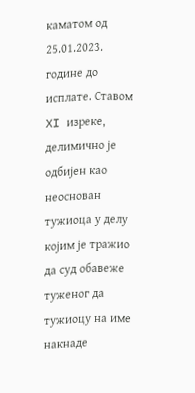каматом од 25.01.2023. године до исплате. Ставом XI изреке, делимично је одбијен као неоснован тужиоца у делу којим је тражио да суд обавеже туженог да тужиоцу на име накнаде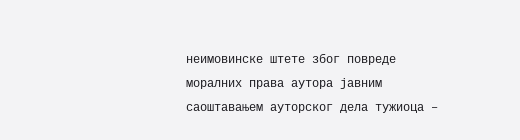неимовинске штете због повреде моралних права аутора јавним саоштавањем ауторског дела тужиоца –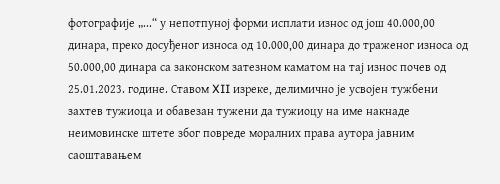фотографије „...“ у непотпуној форми исплати износ од још 40.000,00 динара, преко досуђеног износа од 10.000,00 динара до траженог износа од 50.000,00 динара са законском затезном каматом на тај износ почев од 25.01.2023. године. Ставом XII изреке, делимично је усвојен тужбени захтев тужиоца и обавезан тужени да тужиоцу на име накнаде неимовинске штете због повреде моралних права аутора јавним саоштавањем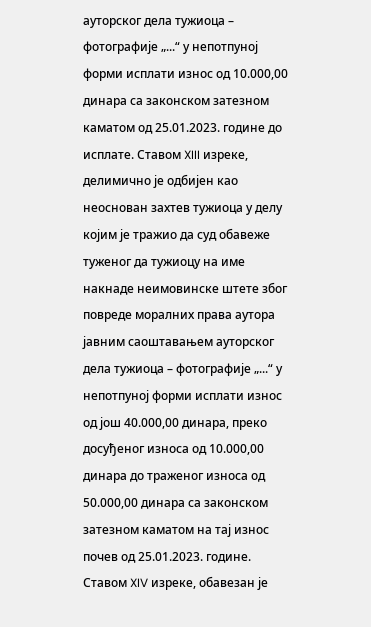ауторског дела тужиоца – фотографије „...“ у непотпуној форми исплати износ од 10.000,00 динара са законском затезном каматом од 25.01.2023. године до исплате. Ставом XIII изреке, делимично је одбијен као неоснован захтев тужиоца у делу којим је тражио да суд обавеже туженог да тужиоцу на име накнаде неимовинске штете због повреде моралних права аутора јавним саоштавањем ауторског дела тужиоца – фотографије „...“ у непотпуној форми исплати износ од још 40.000,00 динара, преко досуђеног износа од 10.000,00 динара до траженог износа од 50.000,00 динара са законском затезном каматом на тај износ почев од 25.01.2023. године. Ставом XIV изреке, обавезан је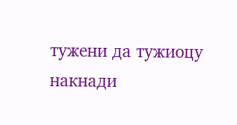тужени да тужиоцу накнади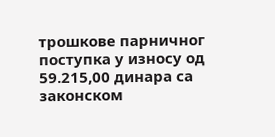трошкове парничног поступка у износу од 59.215,00 динара са законском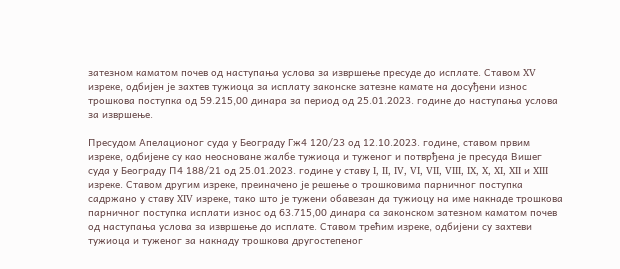затезном каматом почев од наступања услова за извршење пресуде до исплате. Ставом XV изреке, одбијен је захтев тужиоца за исплату законске затезне камате на досуђени износ трошкова поступка од 59.215,00 динара за период од 25.01.2023. године до наступања услова за извршење.

Пресудом Апелационог суда у Београду Гж4 120/23 од 12.10.2023. године, ставом првим изреке, одбијене су као неосноване жалбе тужиоца и туженог и потврђена је пресуда Вишег суда у Београду П4 188/21 од 25.01.2023. године у ставу I, II, IV, VI, VII, VIII, IX, X, XI, XII и XIII изреке. Ставом другим изреке, преиначено је решење о трошковима парничног поступка садржано у ставу XIV изреке, тако што је тужени обавезан да тужиоцу на име накнаде трошкова парничног поступка исплати износ од 63.715,00 динара са законском затезном каматом почев од наступања услова за извршење до исплате. Ставом трећим изреке, одбијени су захтеви тужиоца и туженог за накнаду трошкова другостепеног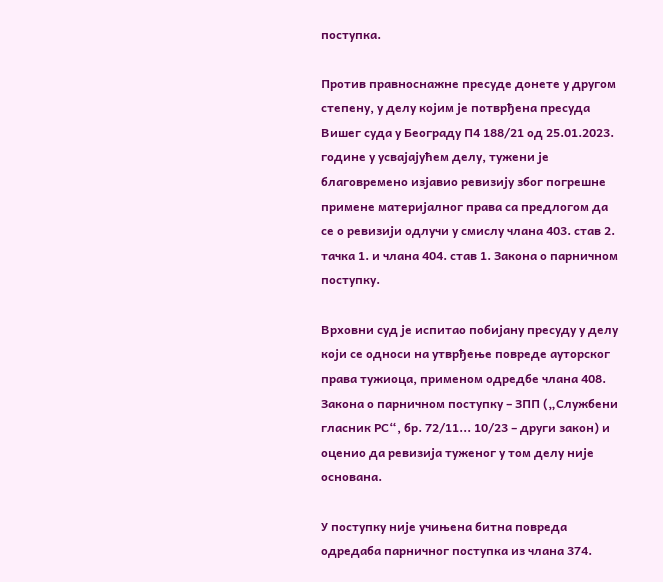поступка.

Против правноснажне пресуде донете у другом степену, у делу којим је потврђена пресуда Вишег суда у Београду П4 188/21 од 25.01.2023. године у усвајајућем делу, тужени је благовремено изјавио ревизију због погрешне примене материјалног права са предлогом да се о ревизији одлучи у смислу члана 403. став 2. тачка 1. и члана 404. став 1. Закона о парничном поступку.

Врховни суд је испитао побијану пресуду у делу који се односи на утврђење повреде ауторског права тужиоца, применом одредбе члана 408. Закона о парничном поступку – ЗПП („Службени гласник РС“, бр. 72/11... 10/23 – други закон) и оценио да ревизија туженог у том делу није основана.

У поступку није учињена битна повреда одредаба парничног поступка из члана 374.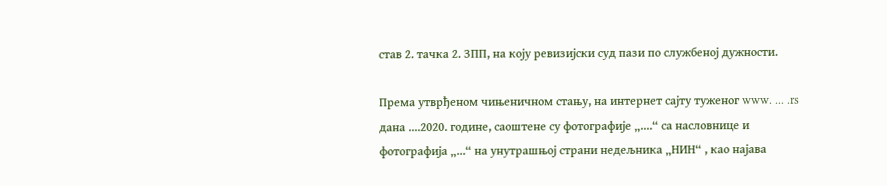став 2. тачка 2. ЗПП, на коју ревизијски суд пази по службеној дужности.

Према утврђеном чињеничном стању, на интернет сајту туженог www. ... .rs дана ....2020. године, саоштене су фотографије „....“ са насловнице и фотографија „...“ на унутрашњој страни недељника „НИН“ , као најава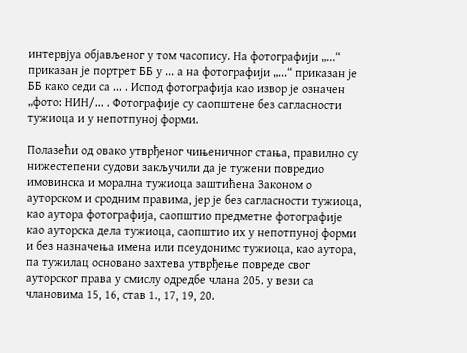интервјуа објављеног у том часопису. На фотографији „...“ приказан је портрет ББ у ... а на фотографији „...“ приказан је ББ како седи са ... . Испод фотографија као извор је означен „фото: НИН/... . Фотографије су саопштене без сагласности тужиоца и у непотпуној форми.

Полазећи од овако утврђеног чињеничног стања, правилно су нижестепени судови закључили да је тужени повредио имовинска и морална тужиоца заштићена Законом о ауторском и сродним правима, јер је без сагласности тужиоца, као аутора фотографија, саопштио предметне фотографије као ауторска дела тужиоца, саопштио их у непотпуној форми и без назначења имена или псеудонимс тужиоца, као аутора, па тужилац основано захтева утврђење повреде свог ауторског права у смислу одредбе члана 205. у вези са члановима 15, 16, став 1., 17, 19, 20.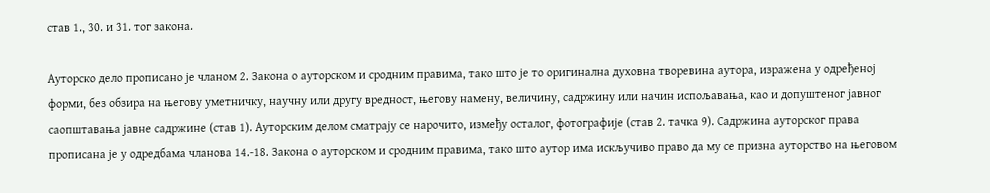став 1., 30. и 31. тог закона.

Ауторско дело прописано је чланом 2. Закона о ауторском и сродним правима, тако што је то оригинална духовна творевина аутора, изражена у одређеној форми, без обзира на његову уметничку, научну или другу вредност, његову намену, величину, садржину или начин испољавања, као и допуштеног јавног саопштавања јавне садржине (став 1). Ауторским делом сматрају се нарочито, између осталог, фотографије (став 2. тачка 9). Садржина ауторског права прописана је у одредбама чланова 14.-18. Закона о ауторском и сродним правима, тако што аутор има искључиво право да му се призна ауторство на његовом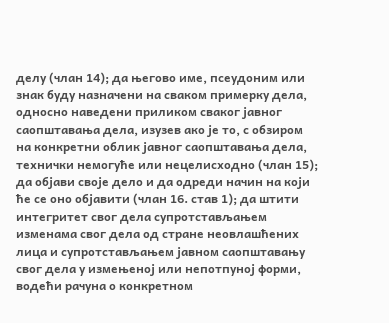делу (члан 14); да његово име, псеудоним или знак буду назначени на сваком примерку дела, односно наведени приликом сваког јавног саопштавања дела, изузев ако је то, с обзиром на конкретни облик јавног саопштавања дела, технички немогуће или нецелисходно (члан 15); да објави своје дело и да одреди начин на који ће се оно објавити (члан 16. став 1); да штити интегритет свог дела супротстављањем изменама свог дела од стране неовлашћених лица и супротстављањем јавном саопштавању свог дела у измењеној или непотпуној форми, водећи рачуна о конкретном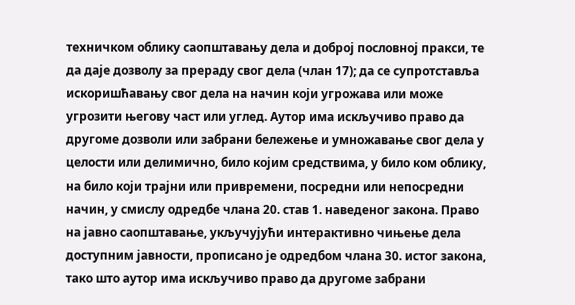техничком облику саопштавању дела и доброј пословној пракси, те да даје дозволу за прераду свог дела (члан 17); да се супротставља искоришћавању свог дела на начин који угрожава или може угрозити његову част или углед. Аутор има искључиво право да другоме дозволи или забрани бележење и умножавање свог дела у целости или делимично, било којим средствима, у било ком облику, на било који трајни или привремени, посредни или непосредни начин, у смислу одредбе члана 20. став 1. наведеног закона. Право на јавно саопштавање, укључујући интерактивно чињење дела доступним јавности, прописано је одредбом члана 30. истог закона, тако што аутор има искључиво право да другоме забрани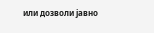или дозволи јавно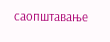саопштавање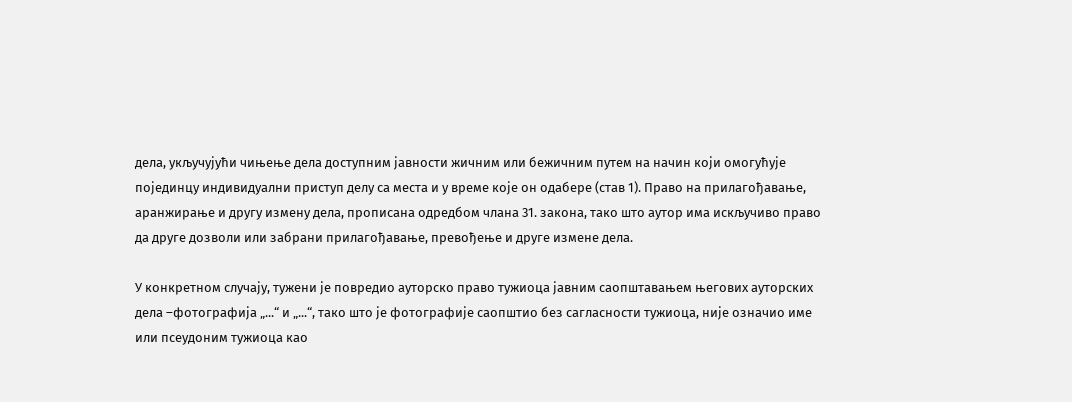дела, укључујући чињење дела доступним јавности жичним или бежичним путем на начин који омогућује појединцу индивидуални приступ делу са места и у време које он одабере (став 1). Право на прилагођавање, аранжирање и другу измену дела, прописана одредбом члана 31. закона, тако што аутор има искључиво право да друге дозволи или забрани прилагођавање, превођење и друге измене дела.

У конкретном случају, тужени је повредио ауторско право тужиоца јавним саопштавањем његових ауторских дела –фотографија „...“ и „...“, тако што је фотографије саопштио без сагласности тужиоца, није означио име или псеудоним тужиоца као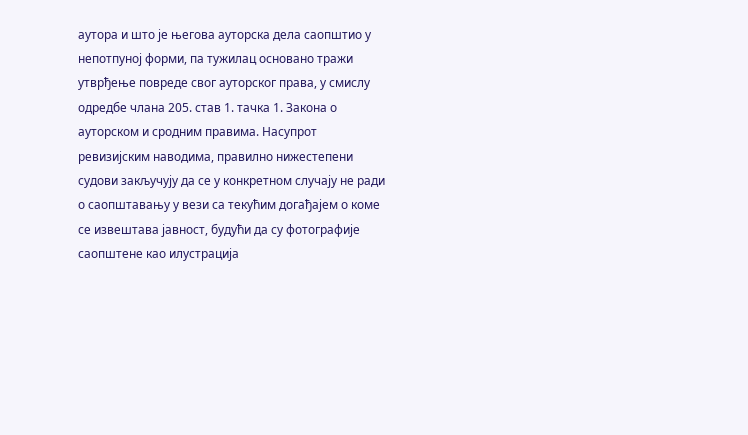аутора и што је његова ауторска дела саопштио у непотпуној форми, па тужилац основано тражи утврђење повреде свог ауторског права, у смислу одредбе члана 205. став 1. тачка 1. Закона о ауторском и сродним правима. Насупрот ревизијским наводима, правилно нижестепени судови закључују да се у конкретном случају не ради о саопштавању у вези са текућим догађајем о коме се извештава јавност, будући да су фотографије саопштене као илустрација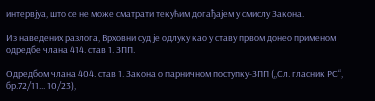интервјуа, што се не може сматрати текућим догађајем у смислу Закона.

Из наведених разлога, Врховни суд је одлуку као у ставу првом донео применом одредбе члана 414. став 1. ЗПП.

Одредбом члана 404. став 1. Закона о парничном поступку-ЗПП („Сл. гласник РС“, бр.72/11... 10/23),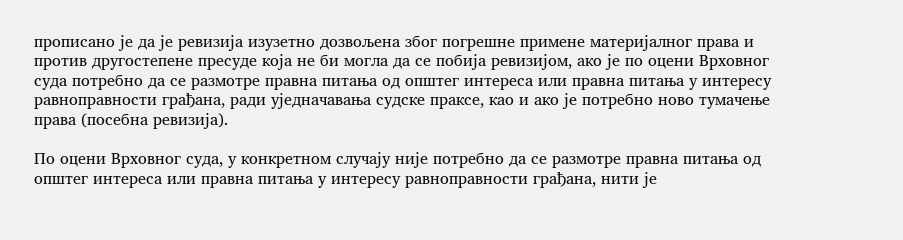прописано је да је ревизија изузетно дозвољена због погрешне примене материјалног права и против другостепене пресуде која не би могла да се побија ревизијом, ако је по оцени Врховног суда потребно да се размотре правна питања од општег интереса или правна питања у интересу равноправности грађана, ради уједначавања судске праксе, као и ако је потребно ново тумачење права (посебна ревизија).

По оцени Врховног суда, у конкретном случају није потребно да се размотре правна питања од општег интереса или правна питања у интересу равноправности грађана, нити је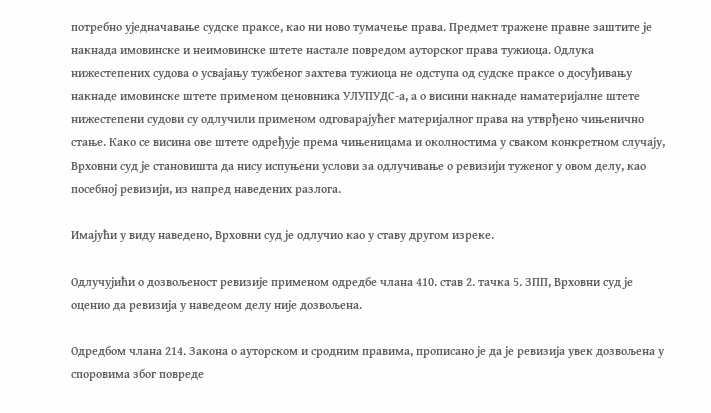потребно уједначавање судске праксе, као ни ново тумачење права. Предмет тражене правне заштите је накнада имовинске и неимовинске штете настале повредом ауторског права тужиоца. Одлука нижестепених судова о усвајању тужбеног захтева тужиоца не одступа од судске праксе о досуђивању накнаде имовинске штете применом ценовника УЛУПУДС-а, а о висини накнаде наматеријалне штете нижестепени судови су одлучили применом одговарајућег материјалног права на утврђено чињенично стање. Како се висина ове штете одређује према чињеницама и околностима у сваком конкретном случају, Врховни суд је становишта да нису испуњени услови за одлучивање о ревизији туженог у овом делу, као посебној ревизији, из напред наведених разлога.

Имајући у виду наведено, Врховни суд је одлучио као у ставу другом изреке.

Одлучујићи о дозвољеност ревизије применом одредбе члана 410. став 2. тачка 5. ЗПП, Врховни суд је оценио да ревизија у наведеом делу није дозвољена.

Одредбом члана 214. Закона о ауторском и сродним правима, прописано је да је ревизија увек дозвољена у споровима због повреде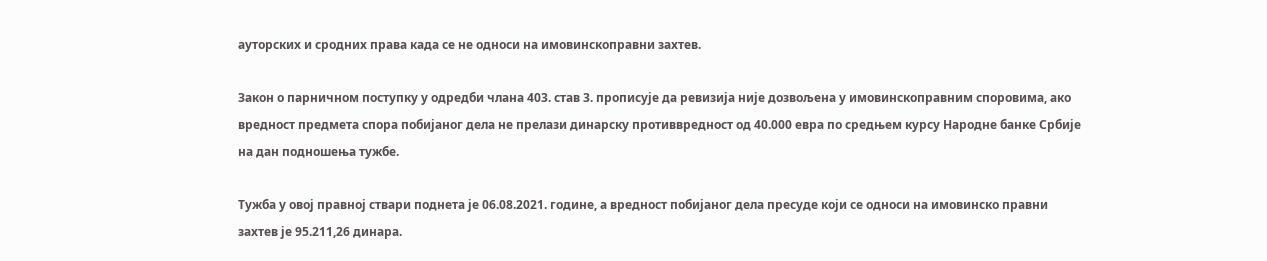ауторских и сродних права када се не односи на имовинскоправни захтев.

Закон о парничном поступку у одредби члана 403. став 3. прописује да ревизија није дозвољена у имовинскоправним споровима, ако вредност предмета спора побијаног дела не прелази динарску противвредност од 40.000 евра по средњем курсу Народне банке Србије на дан подношења тужбе.

Тужба у овој правној ствари поднета је 06.08.2021. године, а вредност побијаног дела пресуде који се односи на имовинско правни захтев је 95.211,26 динара.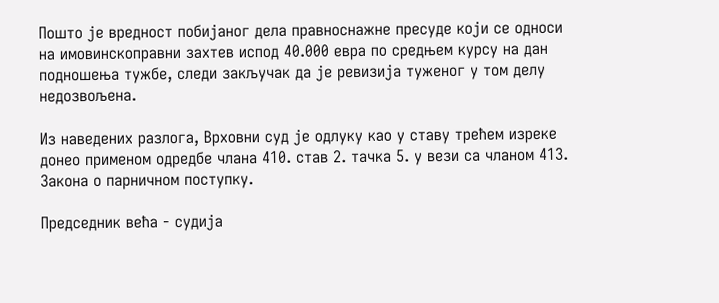Пошто је вредност побијаног дела правноснажне пресуде који се односи на имовинскоправни захтев испод 40.000 евра по средњем курсу на дан подношења тужбе, следи закључак да је ревизија туженог у том делу недозвољена.

Из наведених разлога, Врховни суд је одлуку као у ставу трећем изреке донео применом одредбе члана 410. став 2. тачка 5. у вези са чланом 413. Закона о парничном поступку.

Председник већа - судија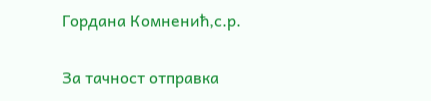Гордана Комненић,с.р.

За тачност отправка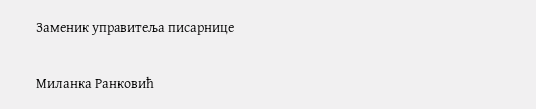Заменик упрaвитеља писарнице

Миланка Ранковић